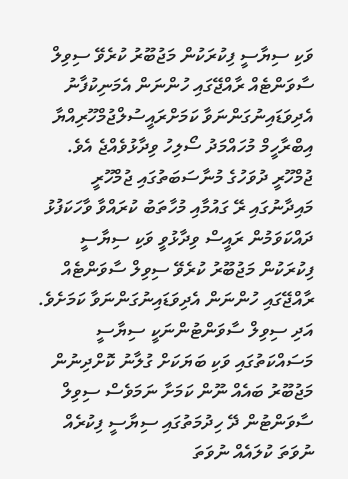ވަކި ސިޔާސީ ފިކުރަކުން މަޖުބޫރު ކުރެވޭ ސިވިލް ސާވަންޓެއް ރާއްޖޭގައި ހުންނަން އެމަނިކުފާނު އެދިވަޑައިނުގަންނަވާ ކަމަށްރައީސުލްޖުމްހޫރިއްޔާ އިބްރާހީމް މުހައްމަދު ސޯލިހު ވިދާޅުވެއްޖެ އެވެ.
ޖުމްހޫރީ ދުވަހުގެ މުނާސަބަތުގައި ޖުމްހޫރީ މައިދާނުގައި ރޭ ގައުމާއި މުހާތަބު ކުރައްވާ ވާހަކަފުޅު ދައްކަވަމުން ރައީސް ވިދާޅުވީ ވަކި ސިޔާސީ ފިކުރަކުން މަޖުބޫރު ކުރެވޭ ސިވިލް ސާވަންޓެއް ރާއްޖޭގައި ހުންނަން އެދިވަޑައިނުގަންނަވާ ކަމަށެވެ. އަދި ސިވިލް ސާވަންޓުންނަކީ ސިޔާސީ މަސައްކަތުގައި ވަކި ބަޔަކަށް ގުލާނު ކޮށްދިނުން މަޖުބޫރު ބައެއް ނޫން ކަމަށާ ނަމަވެސް ސިވިލް ސާވަންޓުން ދޭ ހިދުމަތުގައި ސިޔާސީ ފިކުރެއް ނުވަތަ ކުލައެއް ނުވަތަ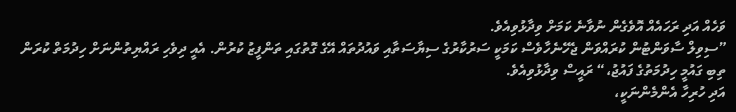ވަހެއް އަދި ރަހައެއް އޮވެގެން ނުވާނެ ކަމަށް ވިދާޅުވިއެވެ.
”ސިވިލް ސާވަންޓުން ކުރައްވަން ޖެހޭނެހާވެސް ކަމަކީ ސަރުކާރުގެ ސިޔާސަތާއި ވައުދުތައް އޭގެ ގޮތުގައި ތަންފީޒު ކުރުން. އެއީ ދިވެހި ރައްޔިތުންނަށް ހިދުމަތް ކުރަން ތިބި ގައުމީ ހިދުމަތުގެ ފައުޖު،“ ރައީސް ވިދާޅުވިއެވެ.
އަދި ހުރިހާ އެންމެންނަކީ،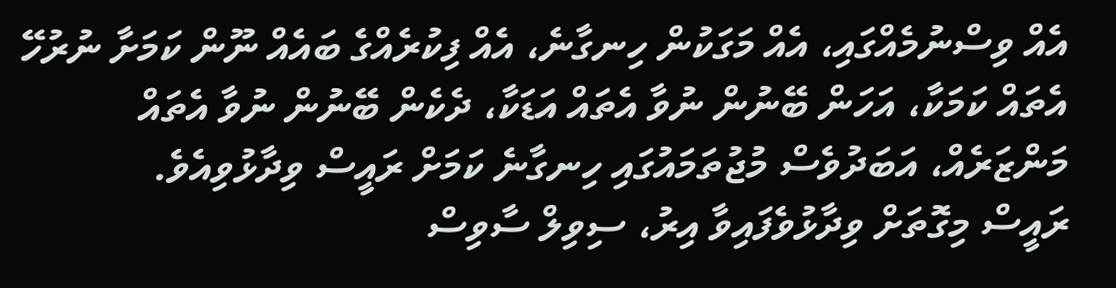އެއް ވިސްނުމެއްގައި، އެއް މަގަކުން ހިނގާނެ، އެއް ފިކުރެއްގެ ބައެއް ނޫން ކަމަށާ ނުރުހޭ އެތައް ކަމަކާ، އަހަން ބޭނުން ނުވާ އެތައް އަޑަކާ، ދެކެން ބޭނުން ނުވާ އެތައް މަންޒަރެއް، އަބަދުވެސް މުޖުތަމައުގައި ހިނގާނެ ކަމަށް ރައީސް ވިދާޅުވިއެވެ.
ރައީސް މިގޮތަށް ވިދާޅުވެފައިވާ އިރު، ސިވިލް ސާވިސް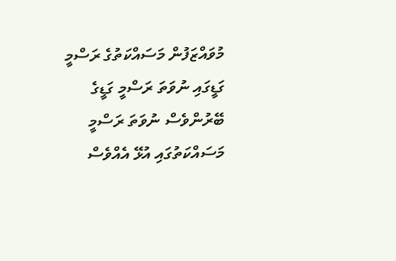މުވައްޒަފުން މަސައްކަތުގެ ރަސްމީ ގަޑީގައި ނުވަތަ ރަސްމީ ގަޑީގެ ބޭރުންވެސް ނުވަތަ ރަސްމީ މަސައްކަތުގައި އުޅޭ އެއްވެސް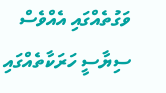ވަގުތެއްގައި އެއްވެސް ސިޔާސީ ހަރަކާތެއްގައި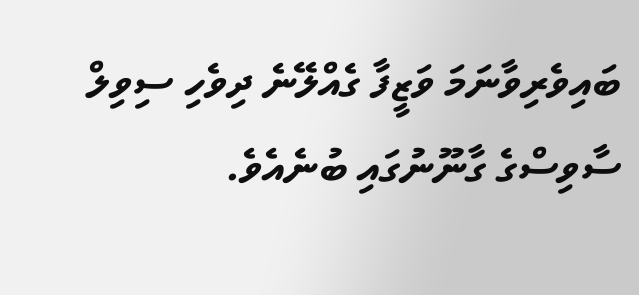ބައިވެރިވާނަމަ ވަޒީފާ ގެއްލޭނެ ދިވެހި ސިވިލް ސާވިސްގެ ގާނޫނުގައި ބުނެއެވެ.